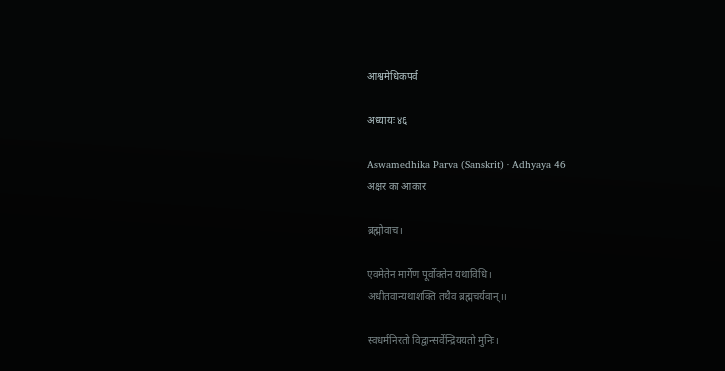आश्वमेधिकपर्व

अध्यायः ४६

Aswamedhika Parva (Sanskrit) · Adhyaya 46
अक्षर का आकार

ब्रह्मोवाच।

एवमेतेन मार्गेण पूर्वोक्तेन यथाविधि।
अधीतवान्यथाशक्ति तथैव ब्रह्मचर्यवान्।।

स्वधर्मनिरतो विद्वान्सर्वेन्द्रिययतो मुनिः।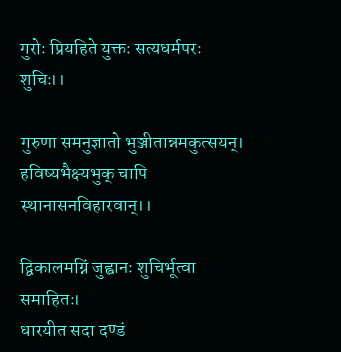गुरोः प्रियहिते युक्तः सत्यधर्मपरः शुचिः।।

गुरुणा समनुज्ञातो भुञ्जीतान्नमकुत्सयन्।
हविष्यभैक्ष्यभुक् चापि स्थानासनविहारवान्।।

द्विकालमग्निं जुह्वानः शुचिर्भूत्वा समाहितः।
धारयीत सदा दण्डं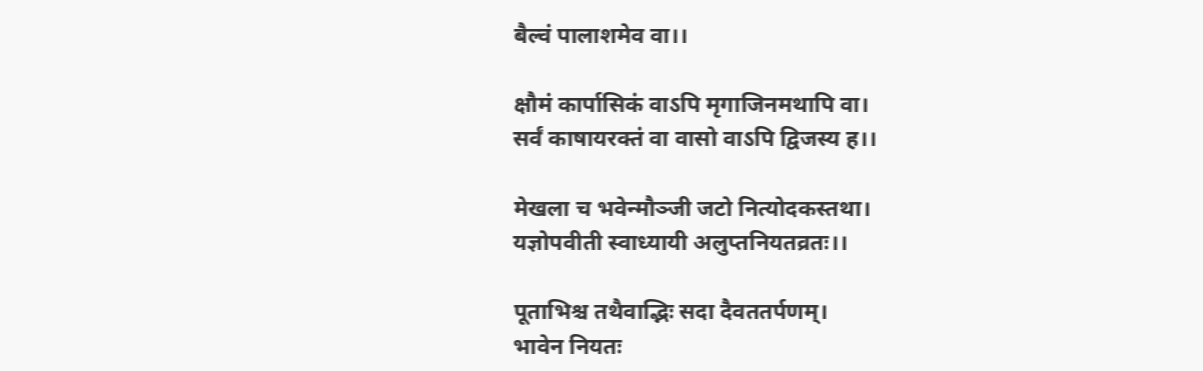बैल्वं पालाशमेव वा।।

क्षौमं कार्पासिकं वाऽपि मृगाजिनमथापि वा।
सर्वं काषायरक्तं वा वासो वाऽपि द्विजस्य ह।।

मेखला च भवेन्मौञ्जी जटो नित्योदकस्तथा।
यज्ञोपवीती स्वाध्यायी अलुप्तनियतव्रतः।।

पूताभिश्च तथैवाद्भिः सदा दैवततर्पणम्।
भावेन नियतः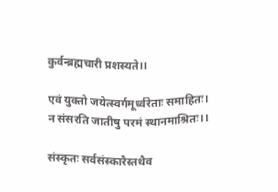कुर्वन्ब्रह्मचारी प्रशस्यते।।

एवं युक्तो जयेत्स्वर्गमूर्ध्वरेताः समाहितः।
न संसरति जातीषु परमं स्थानमाश्रितः।।

संस्कृतः सर्वसंस्कारैस्तथैव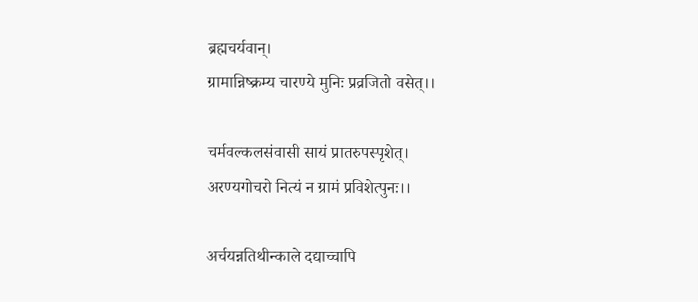ब्रह्मचर्यवान्।
ग्रामान्निष्क्रम्य चारण्ये मुनिः प्रव्रजितो वसेत्।।

चर्मवल्कलसंवासी सायं प्रातरुपस्पृशेत्।
अरण्यगोचरो नित्यं न ग्रामं प्रविशेत्पुनः।।

अर्चयन्नतिथीन्काले दद्याच्चापि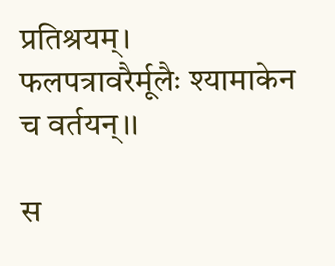प्रतिश्रयम्।
फलपत्रावरैर्मूलैः श्यामाकेन च वर्तयन्।।

स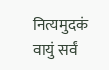नित्यमुदकं वायुं सर्वं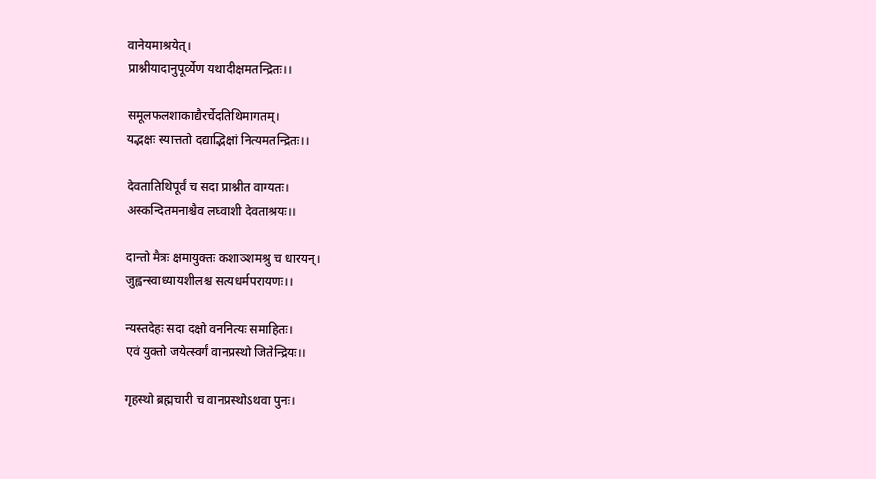वानेयमाश्रयेत्।
प्राश्नीयादानुपूर्व्येण यथादीक्षमतन्द्रितः।।

समूलफलशाकाद्यैरर्चेदतिथिमागतम्।
यद्भक्षः स्यात्ततो दद्याद्भिक्षां नित्यमतन्द्रितः।।

देवतातिथिपूर्वं च सदा प्राश्नीत वाग्यतः।
अस्कन्दितमनाश्चैव लघ्वाशी देवताश्रयः।।

दान्तो मैत्रः क्षमायुक्तः कशाञ्शमश्रु च धारयन्।
जुह्वन्स्वाध्यायशीलश्च सत्यधर्मपरायणः।।

न्यस्तदेहः सदा दक्षो वननित्यः समाहितः।
एवं युक्तो जयेत्स्वर्गं वानप्रस्थो जितेन्द्रियः।।

गृहस्थो ब्रह्मचारी च वानप्रस्थोऽथवा पुनः।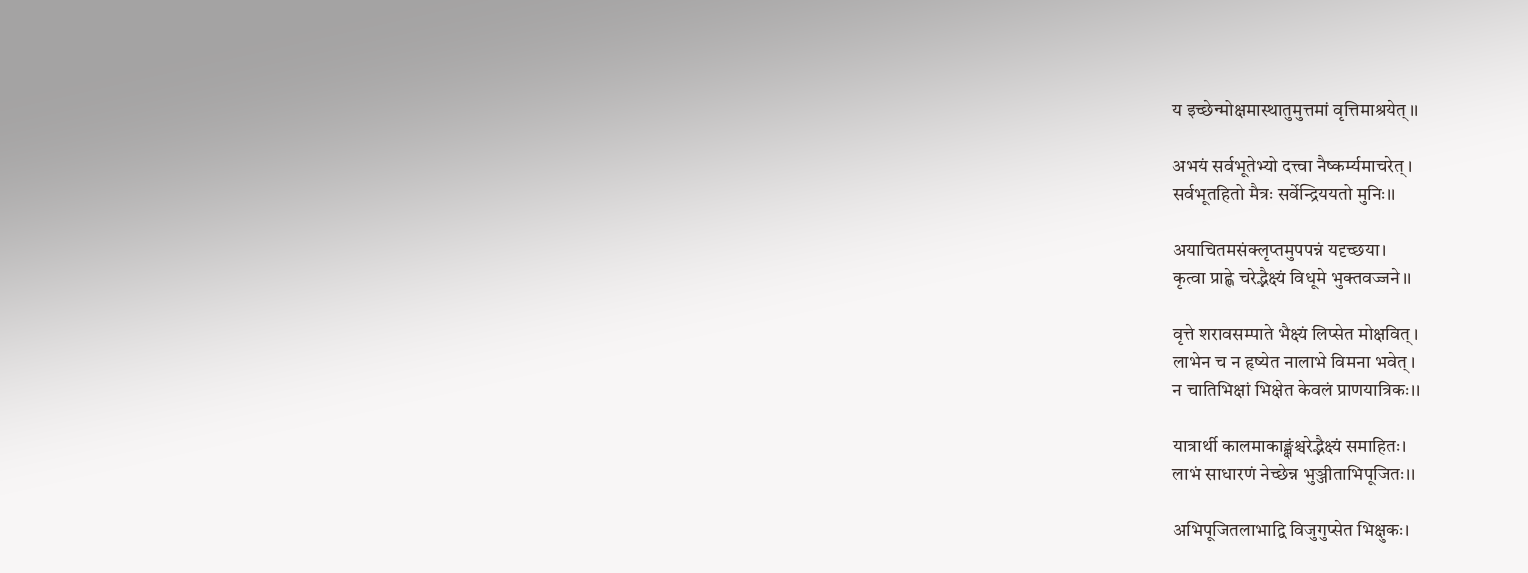य इच्छेन्मोक्षमास्थातुमुत्तमां वृत्तिमाश्रयेत्।।

अभयं सर्वभूतेभ्यो दत्त्वा नैष्कर्म्यमाचरेत्।
सर्वभूतहितो मैत्रः सर्वेन्द्रिययतो मुनिः।।

अयाचितमसंक्लृप्तमुपपन्नं यदृच्छया।
कृत्वा प्राह्णे चरेद्भैक्ष्यं विधूमे भुक्तवज्जने।।

वृत्ते शरावसम्पाते भैक्ष्यं लिप्सेत मोक्षवित्।
लाभेन च न हृष्येत नालाभे विमना भवेत्।
न चातिभिक्षां भिक्षेत केवलं प्राणयात्रिकः।।

यात्रार्थी कालमाकाङ्क्षंश्चरेद्भैक्ष्यं समाहितः।
लाभं साधारणं नेच्छेन्न भुञ्जीताभिपूजितः।।

अभिपूजितलाभाद्वि विजुगुप्सेत भिक्षुकः।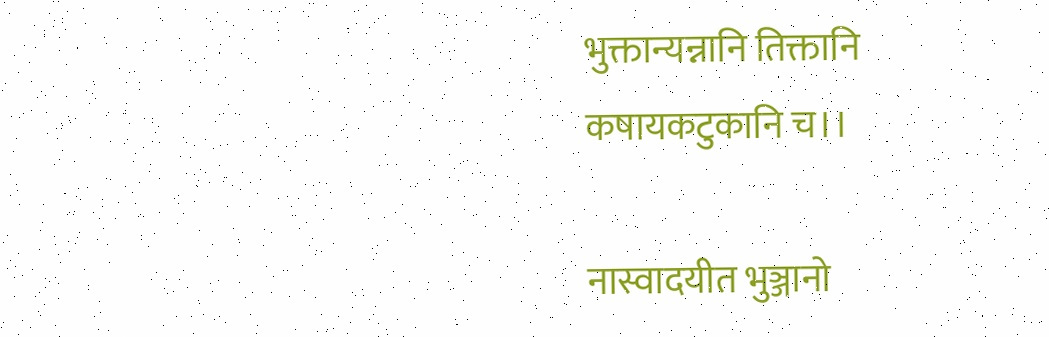भुक्तान्यन्नानि तिक्तानि कषायकटुकानि च।।

नास्वादयीत भुञ्जानो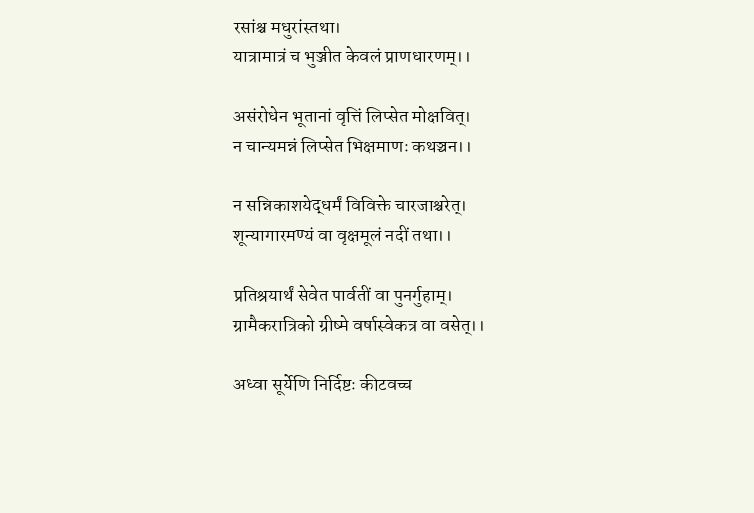रसांश्च मधुरांस्तथा।
यात्रामात्रं च भुञ्जीत केवलं प्राणधारणम्।।

असंरोधेन भूतानां वृत्तिं लिप्सेत मोक्षवित्।
न चान्यमन्नं लिप्सेत भिक्षमाणः कथञ्चन।।

न सन्निकाशयेद्धर्मं विविक्ते चारजाश्चरेत्।
शून्यागारमण्यं वा वृक्षमूलं नदीं तथा।।

प्रतिश्रयार्थं सेवेत पार्वतीं वा पुनर्गुहाम्।
ग्रामैकरात्रिको ग्रीष्मे वर्षास्वेकत्र वा वसेत्।।

अध्वा सूर्येणि निर्दिष्टः कीटवच्च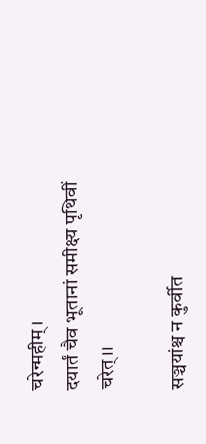चरेन्महीम्।
दयार्तं चैव भूतानां समीक्ष्य पृथिवीं चरेत्।।

सञ्चयांश्च न कुर्वीत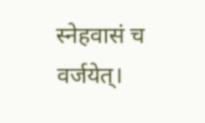स्नेहवासं च वर्जयेत्।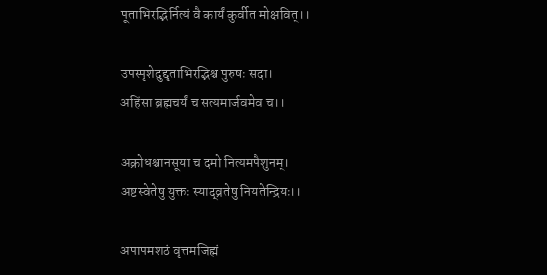पूताभिरद्भिर्नित्यं वै कार्यं कुर्वीत मोक्षवित्।।

उपस्पृशेदुद्दृताभिरद्भिश्च पुरुषः सदा।
अहिंसा ब्रह्मचर्यं च सत्यमार्जवमेव च।।

अक्रोधश्चानसूया च दमो नित्यमपैशुनम्।
अष्टस्वेतेषु युक्तः स्याद्व्रतेषु नियतेन्द्रियः।।

अपापमशठं वृत्तमजिह्मं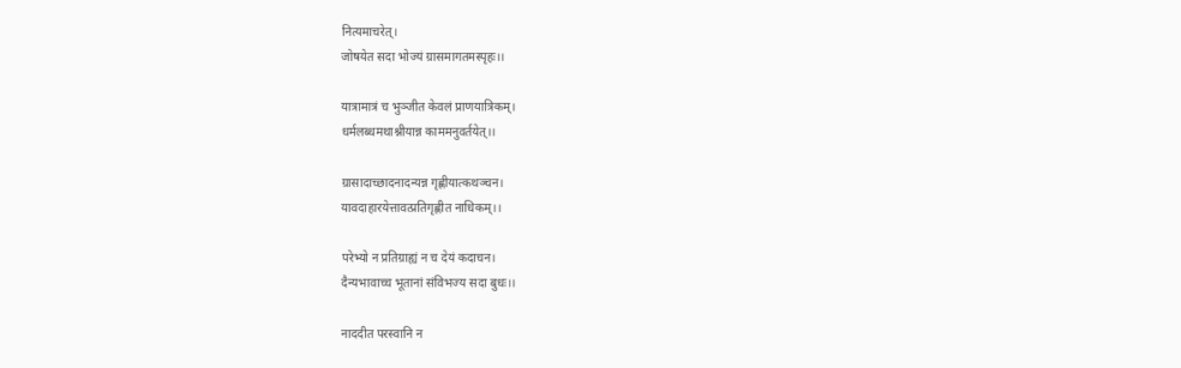नित्यमाचरेत्।
जोषयेत सदा भोज्यं ग्रासमागतमस्पृहः।।

यात्रामात्रं च भुञ्जीत केवलं प्राणयात्रिकम्।
धर्मलब्धमथाश्नीयान्न काममनुवर्तयेत्।।

ग्रासादाच्छादनादन्यन्न गृह्णीयात्कथञ्चन।
यावदाहारयेत्तावत्प्रतिगृह्णीत नाधिकम्।।

परेभ्यो न प्रतिग्राह्यं न च देयं कदाचन।
दैन्यभावाच्च भूतानां संविभज्य सदा बुधः।।

नाददीत परस्वानि न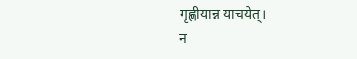गृह्णीयान्न याचयेत्।
न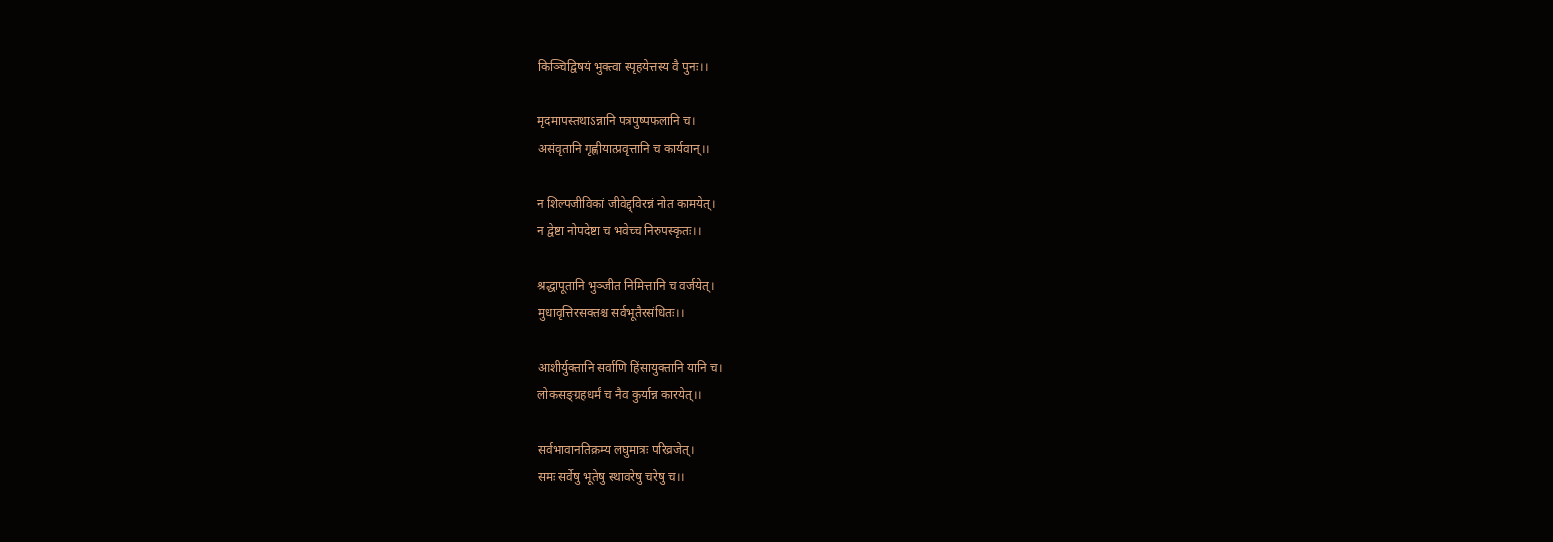किञ्चिद्विषयं भुक्त्वा स्पृहयेत्तस्य वै पुनः।।

मृदमापस्तथाऽन्नानि पत्रपुष्पफलानि च।
असंवृतानि गृह्णीयात्प्रवृत्तानि च कार्यवान्।।

न शिल्पजीविकां जीवेद्द्विरन्नं नोत कामयेत्।
न द्वेष्टा नोपदेष्टा च भवेच्च निरुपस्कृतः।।

श्रद्धापूतानि भुञ्जीत निमित्तानि च वर्जयेत्।
मुधावृत्तिरसक्तश्च सर्वभूतैरसंधितः।।

आशीर्युक्तानि सर्वाणि हिंसायुक्तानि यानि च।
लोकसङ्ग्रहधर्मं च नैव कुर्यान्न कारयेत्।।

सर्वभावानतिक्रम्य लघुमात्रः परिव्रजेत्।
समः सर्वेषु भूतेषु स्थावरेषु चरेषु च।।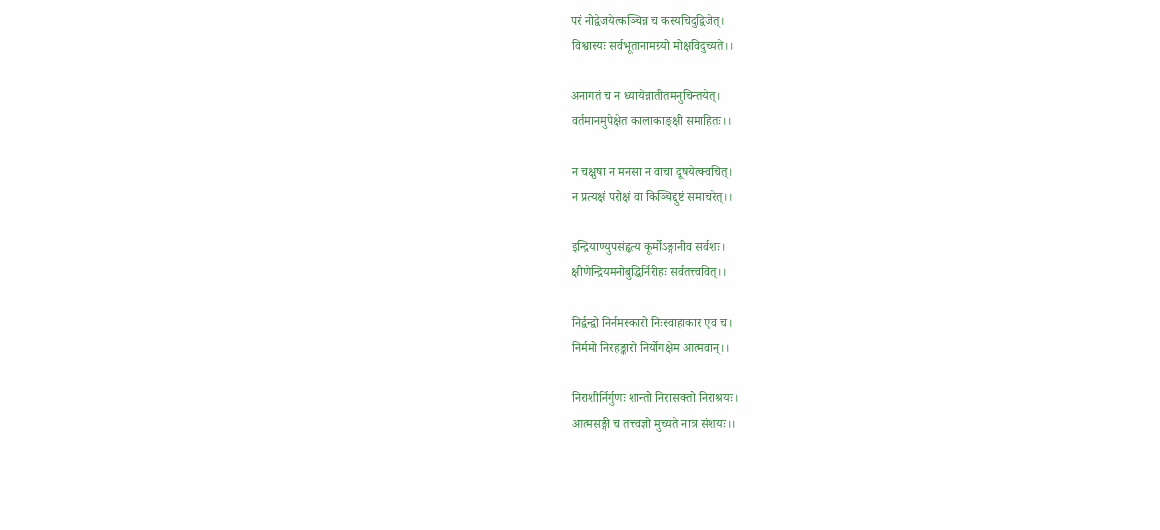परं नोद्वेजयेत्कञ्चिन्न च कस्यचिदुद्विजेत्।
विश्वास्यः सर्वभूतानामग्र्यो मोक्षविदुच्यते।।

अनागतं च न ध्यायेन्नातीतमनुचिन्तयेत्।
वर्तमानमुपेक्षेत कालाकाङ्क्षी समाहितः।।

न चक्षुषा न मनसा न वाचा दूषयेत्क्वचित्।
न प्रत्यक्षं परोक्षं वा किञ्चिद्दुष्टं समाचरेत्।।

इन्द्रियाण्युपसंहृत्य कूर्मोऽङ्गानीव सर्वशः।
क्षीणेन्द्रियमनोबुद्धिर्निरीहः सर्वतत्त्ववित्।।

निर्द्वन्द्वो निर्नमस्कारो निःस्वाहाकार एव च।
निर्ममो निरहङ्कारो निर्योगक्षेम आत्मवान्।।

निराशीर्निर्गुणः शान्तो निरासक्तो निराश्रयः।
आत्मसङ्गी च तत्त्वज्ञो मुच्यते नात्र संशयः।।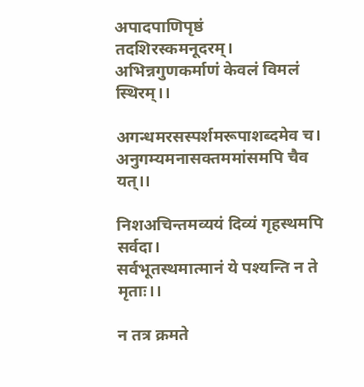अपादपाणिपृष्ठं तदशिरस्कमनूदरम्।
अभिन्नगुणकर्माणं केवलं विमलं स्थिरम्।।

अगन्धमरसस्पर्शमरूपाशब्दमेव च।
अनुगम्यमनासक्तममांसमपि चैव यत्।।

निशअचिन्तमव्ययं दिव्यं गृहस्थमपि सर्वदा।
सर्वभूतस्थमात्मानं ये पश्यन्ति न ते मृताः।।

न तत्र क्रमते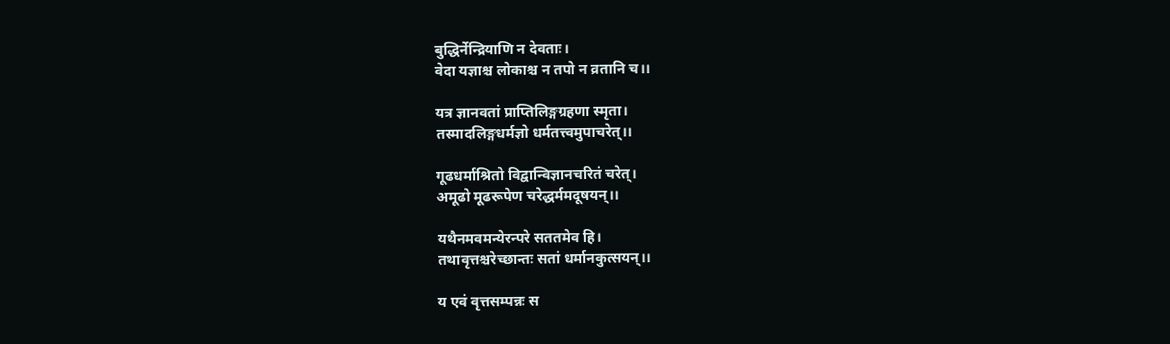बुद्धिर्नेन्द्रियाणि न देवताः।
वेदा यज्ञाश्च लोकाश्च न तपो न व्रतानि च।।

यत्र ज्ञानवतां प्राप्तिलिङ्गग्रहणा स्मृता।
तस्मादलिङ्गधर्मज्ञो धर्मतत्त्वमुपाचरेत्।।

गूढधर्माश्रितो विद्वान्विज्ञानचरितं चरेत्।
अमूढो मूढरूपेण चरेद्धर्ममदूषयन्।।

यथैनमवमन्येरन्परे सततमेव हि।
तथावृत्तश्चरेच्छान्तः सतां धर्मानकुत्सयन्।।

य एवं वृत्तसम्पन्नः स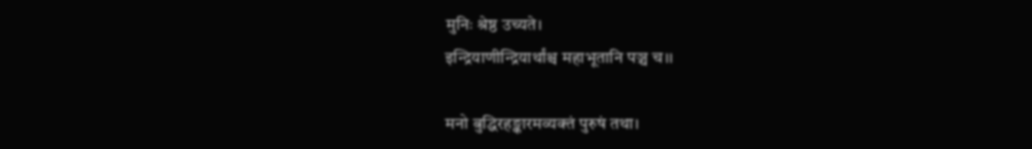मुनिः श्रेष्ठ उच्यते।
इन्द्रियाणीन्द्रियार्थांश्च महाभूतानि पञ्च च।।

मनो बुद्धिरहङ्कारमव्यक्तं पुरुषं तथा।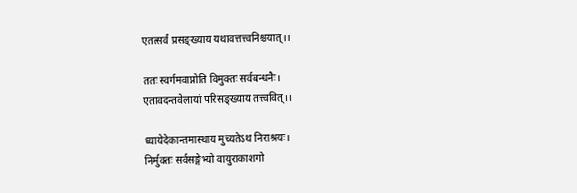एतत्सर्वं प्रसङ्ख्याय यथावत्तत्त्वनिश्चयात्।।

ततः स्वर्गमवाप्नोति विमुक्तः सर्वबन्धनैः।
एतावदन्तवेलायां परिसङ्ख्याय तत्त्ववित्।।

ध्यायेदेकान्तमास्थाय मुच्यतेऽथ निराश्रयः।
निर्मुक्तः सर्वसङ्गेभ्यो वायुराकाशगो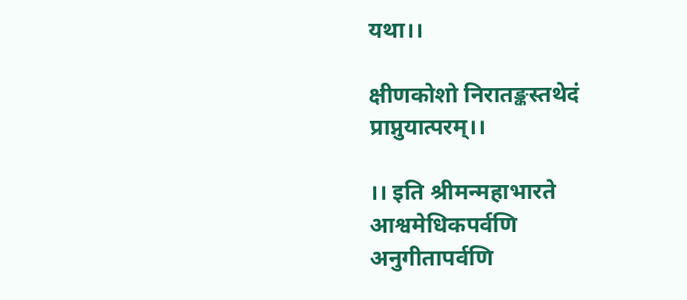यथा।।

क्षीणकोशो निरातङ्कस्तथेदं प्राप्नुयात्परम्।।

।। इति श्रीमन्महाभारते आश्वमेधिकपर्वणि
अनुगीतापर्वणि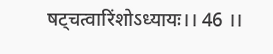षट्चत्वारिंशोऽध्यायः।। 46 ।।